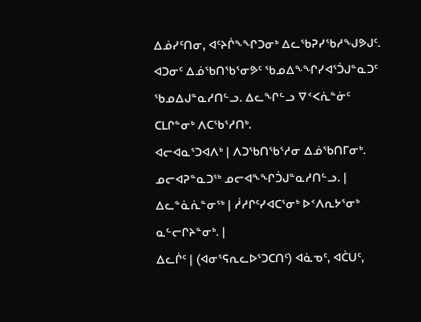ᐃᓅᓯᑦᑎᓂ, ᐊᑦᔨᒌᖕᖏᑐᓂᒃ ᐃᓚᖃᕈᓯᖃᓱᖑᕗᒍᑦ. ᐊᑐᓂᑦ ᐃᓅᖃᑎᖃᕐᓂᕗᑦ ᖃᓄᐃᖕᖏᓯᐊᕐᑑᒍᓐᓇᑐᑦ ᖃᓄᐃᒍᓐᓇᓱᑎᓪᓗ. ᐃᓚᖏᓪᓗ ᐁᑉᐸᕇᓐᓃᑦ ᑕᒪᒋᓐᓂᒃ ᐱᑕᖃᕐᓱᑎᒃ.
ᐊᓕᐊᓇᕐᑐᐊᐱᒃ | ᐱᑐᖃᑎᖃᕐᓱᓂ ᐃᓅᖃᑎᒥᓂᒃ. ᓄᓕᐊᕈᓐᓇᑐᖅ ᓄᓕᐊᖕᖏᑑᒍᓐᓇᓱᑎᓪᓗ. |
ᐃᓚᓐᓈᕇᓐᓂᖅ | ᓲᓱᒋᑦᓯᐊᑕᕐᓂᒃ ᐅᑉᐱᕆᔭᕐᓂᒃ ᓇᓪᓕᒋᔨᓐᓂᒃ. |
ᐃᓚᒌᑦ | (ᐊᓂᕐᕋᕆᓚᐅᕐᑐᑕᑎᑦ) ᐊᓈᓀᑦ, ᐊᑖᑌᑦ,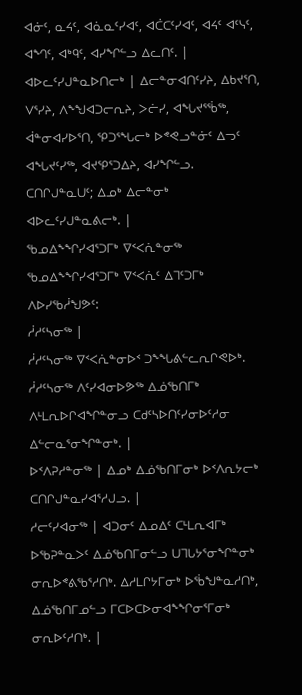ᐊᓃᑦ, ᓇᔦᑦ, ᐊᓈᓇᑦᓯᐊᑦ, ᐊᑖᑕᑦᓯᐊᑦ, ᐊᔦᑦ ᐊᑦᓭᑦ, ᐊᙰᑦ, ᐊᒃᑫᑦ, ᐊᓯᖏᓪᓗ ᐃᓚᑎᑦ. |
ᐊᐅᓚᑦᓯᒍᓐᓇᐅᑎᓕᒃ | ᐃᓕᓐᓂᐊᑎᑦᓯᔨ, ᐃᑲᔪᕐᑎ, ᐯᕐᓯᔨ, ᐱᖕᖑᐊᑐᓕᕆᔨ, ᐳᓖᓯ, ᐊᖓᔪᕐᖄᖅ, ᐋᓐᓂᐊᓯᐅᕐᑎ, ᕿᑐᕐᖓᓕᒃ ᐅᕝᕙᓗᓐᓃᑦ ᐃᓓᑦ ᐊᖓᔪᑦᓯᖅ, ᐊᔪᕿᕐᑐᐃᔨ, ᐊᓯᖏᓪᓗ. ᑕᑎᒋᒍᓐᓇᑌᑦ; ᐃᓄᒃ ᐃᓕᓐᓂᒃ ᐊᐅᓚᑦᓯᒍᓐᓇᕕᓕᒃ. |
ᖃᓄᐃᖕᖏᓯᐊᕐᑐᒥᒃ ᐁᑉᐸᕇᓐᓂᖅ
ᖃᓄᐃᖕᖏᓯᐊᕐᑐᒥᒃ ᐁᑉᐸᕇᑦ ᐃᒣᑦᑐᒥᒃ ᐱᐅᓯᖃᓲᖑᕗᑦ:
ᓲᓱᑦᓴᓂᖅ |
ᓲᓱᑦᓴᓂᖅ ᐁᑉᐸᕇᓐᓂᐅᑉ ᑐᖕᖓᕕᓪᓚᕆᒋᕙᐅᒃ. ᓲᓱᑦᓴᓂᖅ ᐱᑦᓯᐊᓂᐅᕗᖅ ᐃᓅᖃᑎᒥᒃ ᐱᒻᒪᕆᐅᒋᐊᖏᓐᓂᓗ ᑕᑯᑦᓴᐅᑎᑦᓯᓂᐅᑦᓱᓂ ᐃᓪᓕᓇᕐᓂᖏᓐᓂᒃ. |
ᐅᑉᐱᕈᓱᓐᓂᖅ | ᐃᓄᒃ ᐃᓅᖃᑎᒥᓂᒃ ᐅᑉᐱᕆᔭᓕᒃ ᑕᑎᒋᒍᓐᓇᓯᐊᕐᓱᒍᓗ. |
ᓱᓕᑦᓯᐊᓂᖅ | ᐊᑐᓂᑦ ᐃᓄᐃᑦ ᑕᒻᒪᕆᐊᒥᒃ ᐅᖃᕈᓐᓇᐳᑦ ᐃᓅᖃᑎᒥᓂᓪᓗ ᑌᒣᒐᔭᕐᓂᖏᓐᓂᒃ ᓂᕆᐅᕝᕕᖃᕐᓱᑎᒃ. ᐃᓱᒪᒋᔭᒥᓂᒃ ᐅᖄᖑᓐᓇᓱᑎᒃ, ᐃᓅᖃᑎᒥᓄᓪᓗ ᒥᑕᐅᑕᐅᓂᐊᖕᖏᓂᕐᒥᓂᒃ ᓂᕆᐅᑦᓱᑎᒃ. |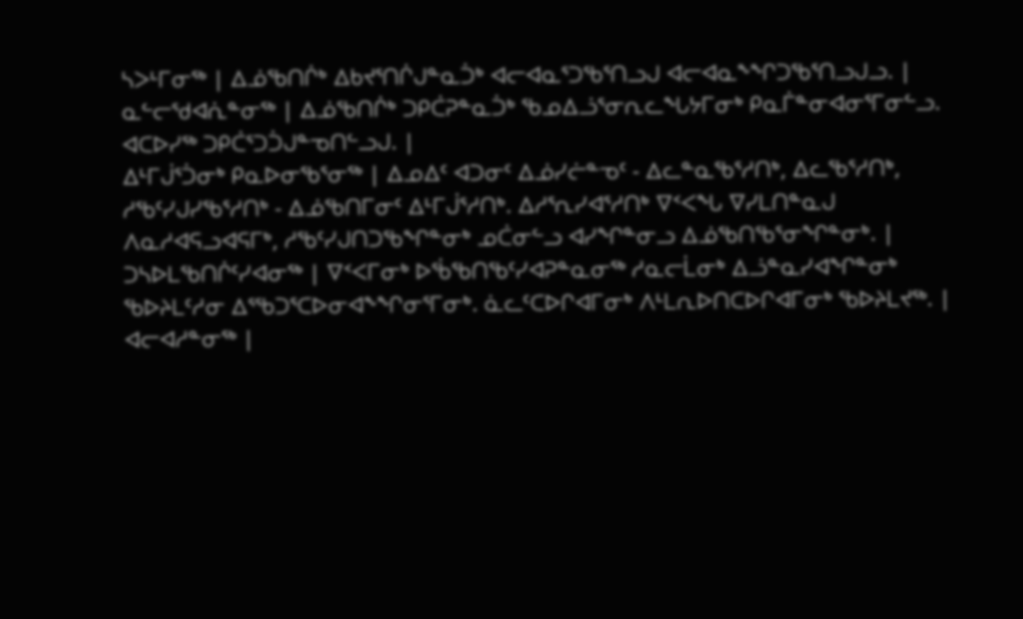ᓴᐳᒻᒥᓂᖅ | ᐃᓅᖃᑎᒌᒃ ᐃᑲᔪᕐᑎᒌᒍᓐᓇᑑᒃ ᐊᓕᐊᓇᕐᑐᖃᕐᑎᓗᒍ ᐊᓕᐊᓇᖕᖏᑐᖃᕐᑎᓗᒍᓗ. |
ᓇᓪᓕᖁᐊᕇᓐᓂᖅ | ᐃᓅᖃᑎᒌᒃ ᑐᑭᑖᕈᓐᓇᑑᒃ ᖃᓄᐃᓘᕐᓂᕆᓚᖓᔭᒥᓂᒃ ᑭᓇᒦᓐᓂᐊᓂᕐᒥᓂᓪᓗ. ᐊᑕᐅᓯᖅ ᑐᑭᑖᕐᑐᑑᒍᓐᓀᑎᓪᓗᒍ. |
ᐃᒻᒥᒎᕐᑑᓂᒃ ᑭᓇᐅᓂᖃᕐᓂᖅ | ᐃᓄᐃᑦ ᐊᑐᓂᑦ ᐃᓅᓯᓖᓐᓀᑦ - ᐃᓚᓐᓇᖃᕐᓱᑎᒃ, ᐃᓚᖃᕐᓱᑎᒃ, ᓱᖃᑦᓯᒍᓯᖃᕐᓱᑎᒃ - ᐃᓅᖃᑎᒥᓂᑦ ᐃᒻᒥᒎᕐᓱᑎᒃ. ᐃᓱᕐᕆᓯᐊᕐᓱᑎᒃ ᐁᑉᐸᖓ ᐁᓯᒪᑎᓐᓇᒍ ᐱᓇᓱᐊᕋᓗᐊᕋᒥᒃ, ᓱᖃᑦᓯᒍᑎᑐᖃᖏᓐᓂᒃ ᓄᑖᓂᓪᓗ ᐊᓯᖏᓐᓂᓗ ᐃᓅᖃᑎᖃᕐᓂᖏᓐᓂᒃ. |
ᑐᓴᐅᒪᖃᑎᒌᑦᓯᐊᓂᖅ | ᐁᑉᐸᒥᓂᒃ ᐅᖄᖃᑎᖃᑦᓯᐊᕈᓐᓇᓂᖅ ᓱᓇᓕᒫᓂᒃ ᐃᓘᓐᓇᓯᐊᖏᓐᓂᒃ ᖃᐅᔨᒪᑦᓱᓂ ᐃᕐᖃᑐᕐᑕᐅᓂᐊᖕᖏᓂᕐᒥᓂᒃ. ᓈᓚᑦᑕᐅᒋᐊᒥᓂᒃ ᐱᒻᒪᕆᐅᑎᑕᐅᒋᐊᒥᓂᒃ ᖃᐅᔨᒪᔪᖅ. |
ᐊᓕᐊᓱᓐᓂᖅ |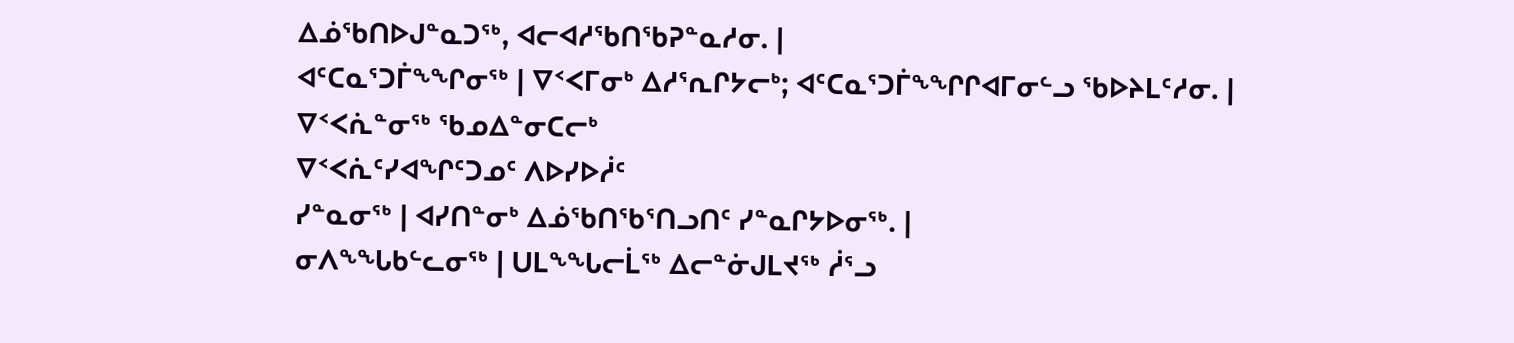ᐃᓅᖃᑎᐅᒍᓐᓇᑐᖅ, ᐊᓕᐊᓱᖃᑎᖃᕈᓐᓇᓱᓂ. |
ᐊᑦᑕᓇᕐᑐᒦᖕᖏᓂᖅ | ᐁᑉᐸᒥᓂᒃ ᐃᓱᕐᕆᒋᔭᓕᒃ; ᐊᑦᑕᓇᕐᑐᒦᖕᖏᒋᐊᒥᓂᓪᓗ ᖃᐅᔨᒪᑦᓱᓂ. |
ᐁᑉᐸᕇᓐᓂᖅ ᖃᓄᐃᓐᓂᑕᓕᒃ
ᐁᑉᐸᕇᑦᓯᐊᖏᑦᑐᓄᑦ ᐱᐅᓯᐅᓲᑦ
ᓯᓐᓇᓂᖅ | ᐊᓯᑎᓐᓂᒃ ᐃᓅᖃᑎᖃᕐᑎᓗᑎᑦ ᓯᓐᓇᒋᔭᐅᓂᖅ. |
ᓂᐱᖕᖓᑲᓪᓚᓂᖅ | ᑌᒪᖕᖓᓕᒫᖅ ᐃᓕᓐᓃᒍᒪᔪᖅ ᓲᕐᓗ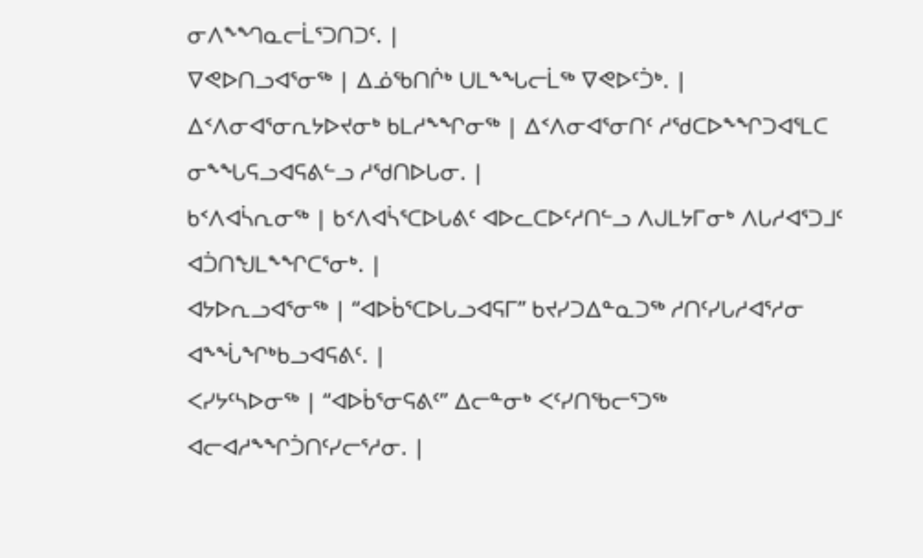ᓂᐱᖕᙰᓇᓕᒫᕐᑐᑎᑐᑦ. |
ᐁᕙᐅᑎᓗᐊᕐᓂᖅ | ᐃᓅᖃᑎᒌᒃ ᑌᒪᖕᖓᓕᒫᖅ ᐁᕙᐅᑦᑑᒃ. |
ᐃᑉᐱᓂᐊᕐᓂᕆᔭᐅᔪᓂᒃ ᑲᒪᓱᖕᖏᓂᖅ | ᐃᑉᐱᓂᐊᕐᓂᑎᑦ ᓱᖁᑕᐅᖕᖏᑐᐊᕐᒪᑕ ᓂᖕᖓᕋᓗᐊᕋᕕᓪᓗ ᓱᖁᑎᐅᒐᓂ. |
ᑲᑉᐱᐊᓵᕆᓂᖅ | ᑲᑉᐱᐊᓵᕐᑕᐅᒐᕕᑦ ᐊᐅᓚᑕᐅᑦᓱᑎᓪᓗ ᐱᒍᒪᔭᒥᓂᒃ ᐱᒐᓱᐊᕐᑐᒧᑦ ᐊᑑᑎᖑᒪᖕᖏᑕᕐᓂᒃ. |
ᐊᔭᐅᕆᓗᐊᕐᓂᖅ | “ᐊᐅᑳᕐᑕᐅᒐᓗᐊᕋᒥ” ᑲᔪᓯᑐᐃᓐᓇᑐᖅ ᓱᑎᑦᓯᒐᓱᐊᕐᓱᓂ ᐊᖕᖔᖏᒃᑲᓗᐊᕋᕕᑦ. |
ᐸᓯᔭᑦᓴᐅᓂᖅ | “ᐊᐅᑳᕐᓂᕋᕕᑦ” ᐃᓕᓐᓂᒃ ᐸᑦᓯᑎᖃᓕᕐᑐᖅ ᐊᓕᐊᓱᖕᖏᑑᑎᑦᓯᓕᕐᓱᓂ. |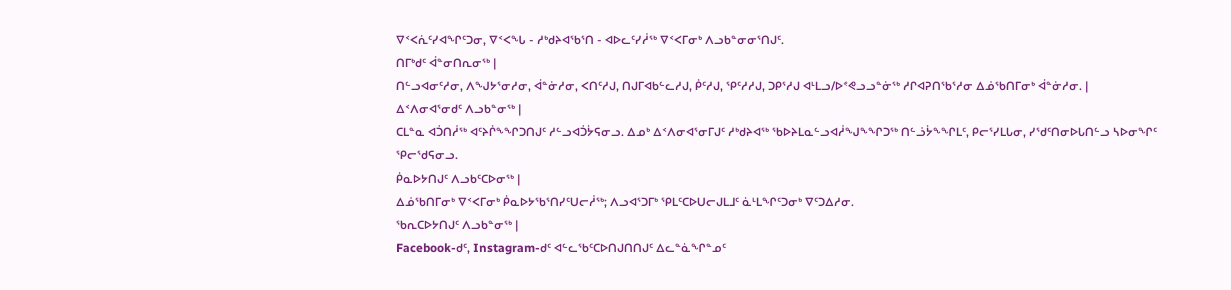ᐁᑉᐸᕇᑦᓯᐊᖏᑦᑐᓂ, ᐁᑉᐸᖓ - ᓱᒃᑯᔨᐊᖃᕐᑎ - ᐊᐅᓚᑦᓯᓲᖅ ᐁᑉᐸᒥᓂᒃ ᐱᓗᑲᓐᓂᓂᕐᑎᒍᑦ.
ᑎᒥᒃᑯᑦ ᐋᓐᓂᑎᕆᓂᖅ |
ᑎᓪᓗᐊᓂᑦᓱᓂ, ᐱᖑᔭᕐᓂᓱᓂ, ᐋᓐᓃᓱᓂ, ᐸᑎᑦᓱᒍ, ᑎᒍᒥᐊᑲᓪᓚᓱᒍ, ᑮᑦᓱᒍ, ᕿᑦᓱᓱᒍ, ᑐᑭᕐᓱᒍ ᐊᒻᒪᓗ/ᐅᕝᕙᓗᓗᓐᓃᖅ ᓱᒋᐊᕈᑎᖃᕐᓱᓂ ᐃᓅᖃᑎᒥᓂᒃ ᐋᓐᓃᓱᓂ. |
ᐃᑉᐱᓂᐊᕐᓂᑯᑦ ᐱᓗᑲᓐᓂᖅ |
ᑕᒪᓐᓇ ᐊᑑᑎᓲᖅ ᐊᑦᔨᒌᖕᖏᑐᑎᒍᑦ ᓱᓪᓗᐊᑑᔮᕋᓂᓗ. ᐃᓄᒃ ᐃᑉᐱᓂᐊᕐᓂᒥᒍᑦ ᓱᒃᑯᔨᐊᖅ ᖃᐅᔨᒪᓇᓪᓗᐊᓲᖑᖕᖏᑐᖅ ᑎᓪᓘᔮᖕᖏᒪᑦ, ᑭᓕᕐᓯᒪᒐᓂ, ᓯᖁᑦᑎᓂᐅᒐᑎᓪᓗ ᓴᐅᓂᖏᑦ ᕿᓕᖁᕋᓂᓗ.
ᑮᓇᐅᔭᑎᒍᑦ ᐱᓗᑲᑦᑕᐅᓂᖅ |
ᐃᓅᖃᑎᒥᓂᒃ ᐁᑉᐸᒥᓂᒃ ᑮᓇᐅᔭᖃᕐᑎᓯᑦᑌᓕᓲᖅ; ᐱᓗᐊᕐᑐᒥᒃ ᕿᒪᑦᑕᐅᑌᓕᒍᒪᒧᑦ ᓈᒻᒪᖏᑦᑐᓂᒃ ᐁᑦᑐᐃᓱᓂ.
ᖃᕆᑕᐅᔭᑎᒍᑦ ᐱᓗᑲᓐᓂᖅ |
Facebook-ᑯᑦ, Instagram-ᑯᑦ ᐊᓪᓚᖃᑦᑕᐅᑎᒍᑎᑎᒍᑦ ᐃᓚᓐᓈᖏᓐᓄᑦ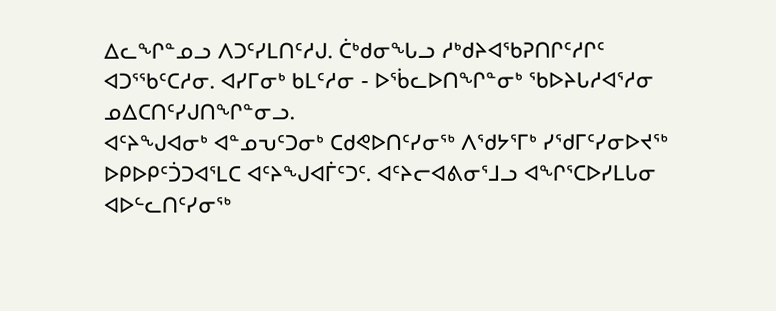ᐃᓚᖏᓐᓄᓗ ᐱᑐᑦᓯᒪᑎᑦᓱᒍ. ᑖᒃᑯᓂᖓᓗ ᓱᒃᑯᔨᐊᖃᕈᑎᒋᑦᓱᒋᑦ ᐊᑐᕐᖃᑦᑕᓱᓂ. ᐊᓯᒥᓂᒃ ᑲᒪᑦᓱᓂ - ᐅᖄᓚᐅᑎᖏᓐᓂᒃ ᖃᐅᔨᒐᓱᐊᕐᓱᓂ ᓄᐃᑕᑎᑦᓯᒍᑎᖏᓐᓂᓗ.
ᐊᑦᔨᖑᐊᓂᒃ ᐊᓐᓄᕃᑦᑐᓂᒃ ᑕᑯᕙᐅᑎᑦᓯᓂᖅ ᐱᖁᔭᕐᒥᒃ ᓯᖁᒥᑦᓯᓂᐅᔪᖅ ᐅᑭᐅᑭᑦᑑᑐᐊᕐᒪᑕ ᐊᑦᔨᖑᐊᒦᑦᑐᑦ. ᐊᑦᔨᓕᐊᕕᓂᕐᒧᓗ ᐊᖏᕐᑕᐅᓯᒪᒐᓂ ᐊᐅᓪᓚᑎᑦᓯᓂᖅ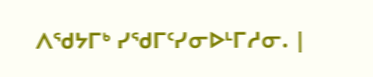ᐱᖁᔭᒥᒃ ᓯᖁᒥᑦᓯᓂᐅᒻᒥᓱᓂ. |